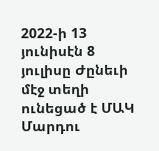2022-ի 13 յունիսէն 8 յուլիսը Ժընեւի մէջ տեղի ունեցած է ՄԱԿ Մարդու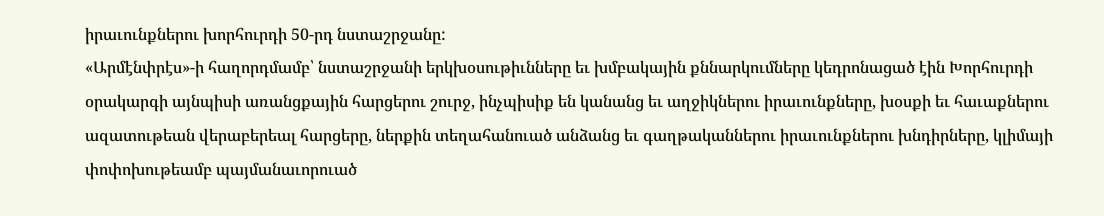իրաւունքներու խորհուրդի 50-րդ նստաշրջանը:
«Արմէնփրէս»-ի հաղորդմամբ՝ նստաշրջանի երկխօսութիւնները եւ խմբակային քննարկումները կեդրոնացած էին Խորհուրդի օրակարգի այնպիսի առանցքային հարցերու շուրջ, ինչպիսիք են կանանց եւ աղջիկներու իրաւունքները, խօսքի եւ հաւաքներու ազատութեան վերաբերեալ հարցերը, ներքին տեղահանուած անձանց եւ գաղթականներու իրաւունքներու խնդիրները, կլիմայի փոփոխութեամբ պայմանաւորուած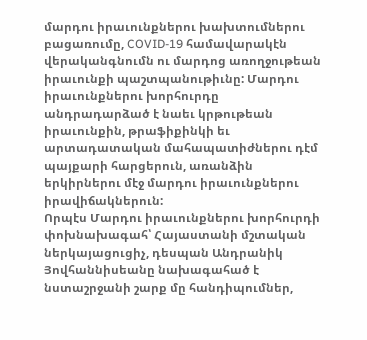մարդու իրաւունքներու խախտումներու բացառումը, COVID-19 համավարակէն վերականգնումն ու մարդոց առողջութեան իրաւունքի պաշտպանութիւնը: Մարդու իրաւունքներու խորհուրդը անդրադարձած է նաեւ կրթութեան իրաւունքին, թրաֆիքինկի եւ արտադատական մահապատիժներու դէմ պայքարի հարցերուն, առանձին երկիրներու մէջ մարդու իրաւունքներու իրավիճակներուն:
Որպէս Մարդու իրաւունքներու խորհուրդի փոխնախագահ՝ Հայաստանի մշտական ներկայացուցիչ, դեսպան Անդրանիկ Յովհաննիսեանը նախագահած է նստաշրջանի շարք մը հանդիպումներ,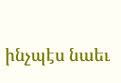ինչպէս նաեւ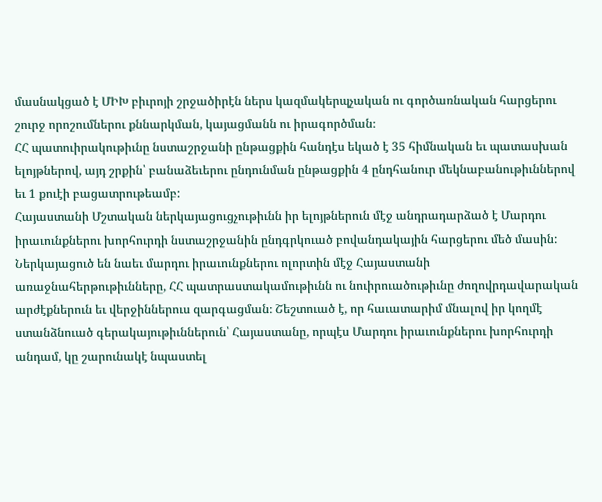մասնակցած է ՄԻԽ բիւրոյի շրջածիրէն ներս կազմակերպչական ու գործառնական հարցերու շուրջ որոշումներու քննարկման, կայացմանն ու իրագործման։
ՀՀ պատուիրակութիւնը նստաշրջանի ընթացքին հանդէս եկած է 35 հիմնական եւ պատասխան ելոյթներով, այդ շրքին՝ բանաձեւերու ընդունման ընթացքին 4 ընդհանուր մեկնաբանութիւններով եւ 1 քուէի բացատրութեամբ:
Հայաստանի Մշտական ներկայացուցչութիւնն իր ելոյթներուն մէջ անդրադարձած է Մարդու իրաւունքներու խորհուրդի նստաշրջանին ընդգրկուած բովանդակային հարցերու մեծ մասին: Ներկայացուծ են նաեւ մարդու իրաւունքներու ոլորտին մէջ Հայաստանի առաջնահերթութիւնները, ՀՀ պատրաստակամութիւնն ու նուիրուածութիւնը ժողովրդավարական արժէքներուն եւ վերջիններուս զարգացման։ Շեշտուած է, որ հաւատարիմ մնալով իր կողմէ ստանձնուած գերակայութիւններուն՝ Հայաստանը, որպէս Մարդու իրաւունքներու խորհուրդի անդամ, կը շարունակէ նպաստել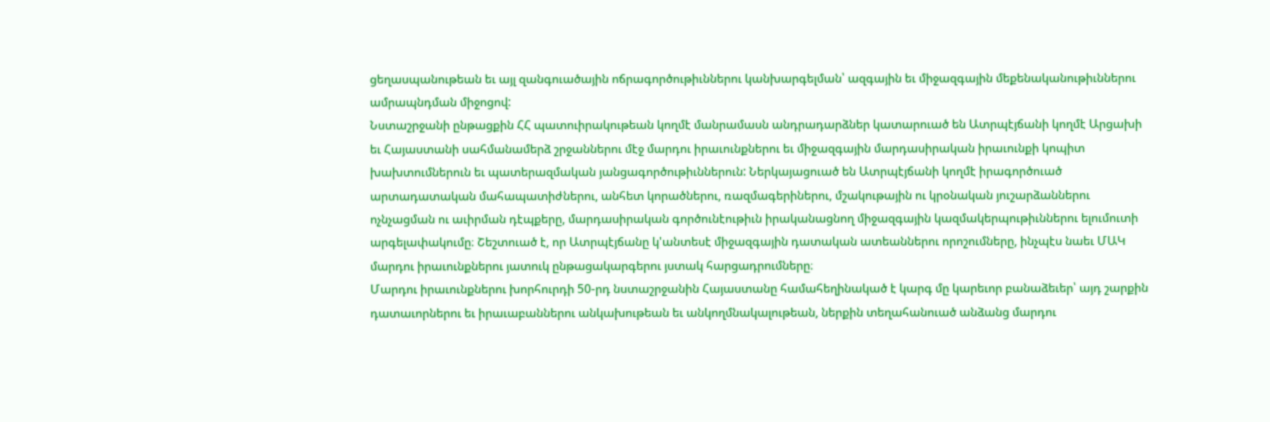ցեղասպանութեան եւ այլ զանգուածային ոճրագործութիւններու կանխարգելման՝ ազգային եւ միջազգային մեքենականութիւններու ամրապնդման միջոցով:
Նստաշրջանի ընթացքին ՀՀ պատուիրակութեան կողմէ մանրամասն անդրադարձներ կատարուած են Ատրպէյճանի կողմէ Արցախի եւ Հայաստանի սահմանամերձ շրջաններու մէջ մարդու իրաւունքներու եւ միջազգային մարդասիրական իրաւունքի կոպիտ խախտումներուն եւ պատերազմական յանցագործութիւններուն: Ներկայացուած են Ատրպէյճանի կողմէ իրագործուած արտադատական մահապատիժներու, անհետ կորածներու, ռազմագերիներու, մշակութային ու կրօնական յուշարձաններու ոչնչացման ու աւիրման դէպքերը, մարդասիրական գործունէութիւն իրականացնող միջազգային կազմակերպութիւններու ելումուտի արգելափակումը։ Շեշտուած է, որ Ատրպէյճանը կ'անտեսէ միջազգային դատական ատեաններու որոշումները, ինչպէս նաեւ ՄԱԿ մարդու իրաւունքներու յատուկ ընթացակարգերու յստակ հարցադրումները։
Մարդու իրաւունքներու խորհուրդի 50-րդ նստաշրջանին Հայաստանը համահեղինակած է կարգ մը կարեւոր բանաձեւեր՝ այդ շարքին դատաւորներու եւ իրաւաբաններու անկախութեան եւ անկողմնակալութեան, ներքին տեղահանուած անձանց մարդու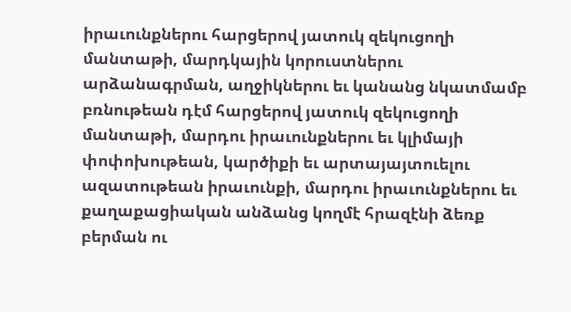իրաւունքներու հարցերով յատուկ զեկուցողի մանտաթի, մարդկային կորուստներու արձանագրման, աղջիկներու եւ կանանց նկատմամբ բռնութեան դէմ հարցերով յատուկ զեկուցողի մանտաթի, մարդու իրաւունքներու եւ կլիմայի փոփոխութեան, կարծիքի եւ արտայայտուելու ազատութեան իրաւունքի, մարդու իրաւունքներու եւ քաղաքացիական անձանց կողմէ հրազէնի ձեռք բերման ու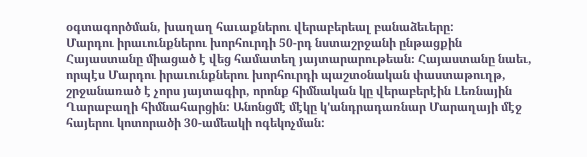օգտագործման, խաղաղ հաւաքներու վերաբերեալ բանաձեւերը:
Մարդու իրաւունքներու խորհուրդի 50-րդ նստաշրջանի ընթացքին Հայաստանը միացած է վեց համատեղ յայտարարութեան։ Հայաստանը նաեւ, որպէս Մարդու իրաւունքներու խորհուրդի պաշտօնական փաստաթուղթ, շրջանառած է չորս յայտագիր, որոնք հիմնական կը վերաբերէին Լեռնային Ղարաբաղի հիմնահարցին: Անոնցմէ մէկը կ'անդրադառնար Մարաղայի մէջ հայերու կոտորածի 30-ամեակի ոգեկոչման: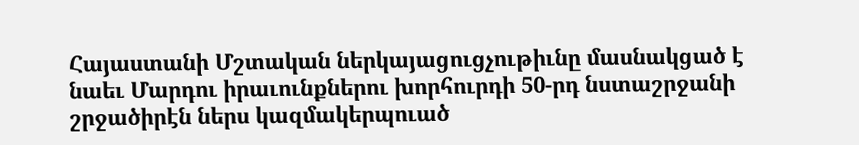Հայաստանի Մշտական ներկայացուցչութիւնը մասնակցած է նաեւ Մարդու իրաւունքներու խորհուրդի 50-րդ նստաշրջանի շրջածիրէն ներս կազմակերպուած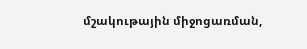մշակութային միջոցառման,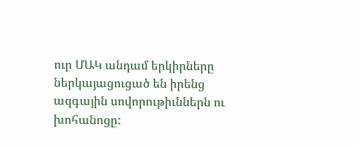ուր ՄԱԿ անդամ երկիրները ներկայացուցած են իրենց ազգային սովորութիւններն ու խոհանոցը: